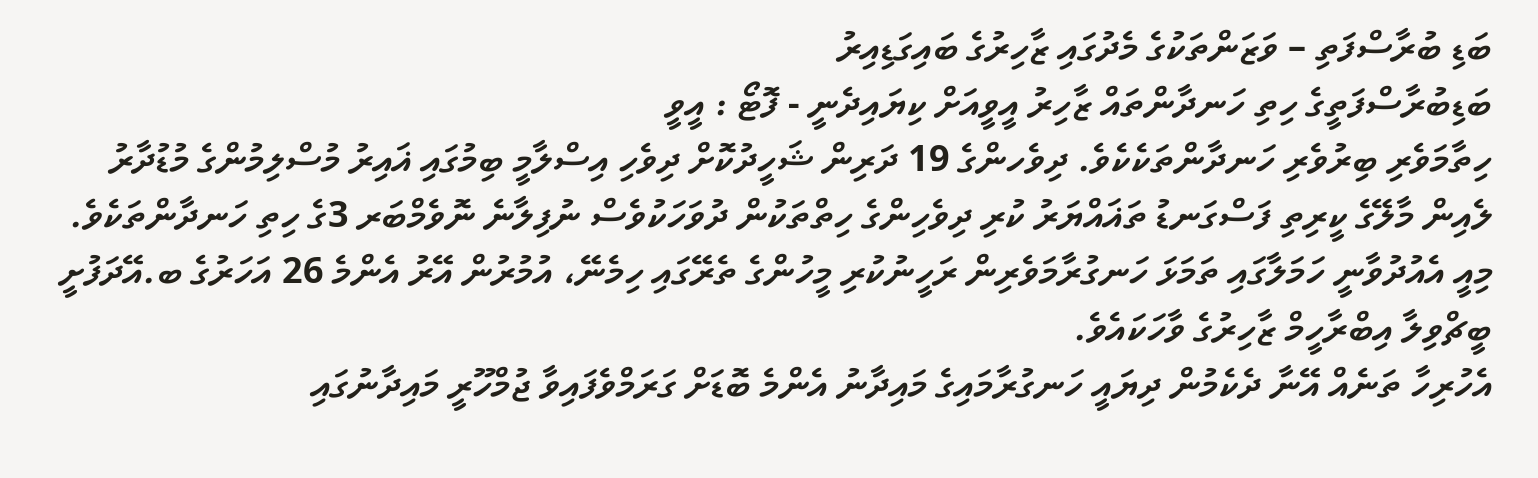ބަޑި ބުރާސްފަތި – ވަޒަންތަކުގެ މެދުގައި ޒާހިރުގެ ބައިގަޑިއިރު
ބަޑިބުރާސްފަތީގެ ހިތި ހަނދާންތައް ޒާހިރު އީވީއަށް ކިޔައިދެނީ - ފޮޓޯ : އީވީ
ހިތާމަވެރި ބިރުވެރި ހަނދާންތަކެކެވެ. ދިވެހންގެ 19 ދަރިން ޝަހީދުކޮށް ދިވެހި އިސްލާމީ ބިމުގައި ޣައިރު މުސްލިމުންގެ މުޑުދާރު ލެއިން މާލޭގެ ކީރިތި ފަސްގަނޑު ތަޣައްޔަރު ކުރި ދިވެހިންގެ ހިތްތަކުން ދުވަހަކުވެސް ނުފިލާނެ ނޮވެމްބަރ 3ގެ ހިތި ހަނދާންތަކެވެ.
މިއީ އެއުދުވާނީ ހަމަލާގައި ތަމަޅަ ހަނގުރާމަވެރިން ރަހީނުކުރި މީހުންގެ ތެރޭގައި ހިމެނޭ، އުމުރުން އޭރު އެންމެ 26 އަހަރުގެ ބ.އޭދަފުށީ ބީޗްވިލާ އިބްރާހީމް ޒާހިރުގެ ވާހަކައެވެ.
އެހުރިހާ ތަނެއް އޭނާ ދެކެމުން ދިޔައީ ހަނގުރާމައިގެ މައިދާނު އެންމެ ބޮޑަށް ގަރަމްވެފައިވާ ޖުމްހޫރީ މައިދާނުގައި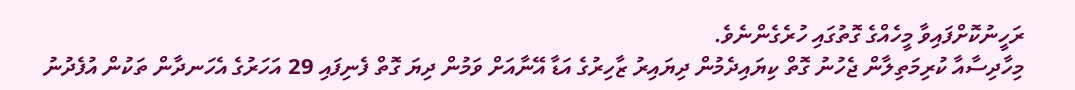ރަހީނުކޮށްފައިވާ މީހެއްގެ ގޮތުގައި ހުރެގެންނެވެ.
މިހާދިސާއާ ކުރިމަތިލާން ޖެހުނު ގޮތް ކިޔައިދެމުން ދިޔައިރު ޒާހިރުގެ އަޑާ އޭނާއަށް ވަމުން ދިޔަ ގޮތް ފެނިފައި 29 އަހަރުގެ އެހަނދާން ތަކުން އުފެދުނު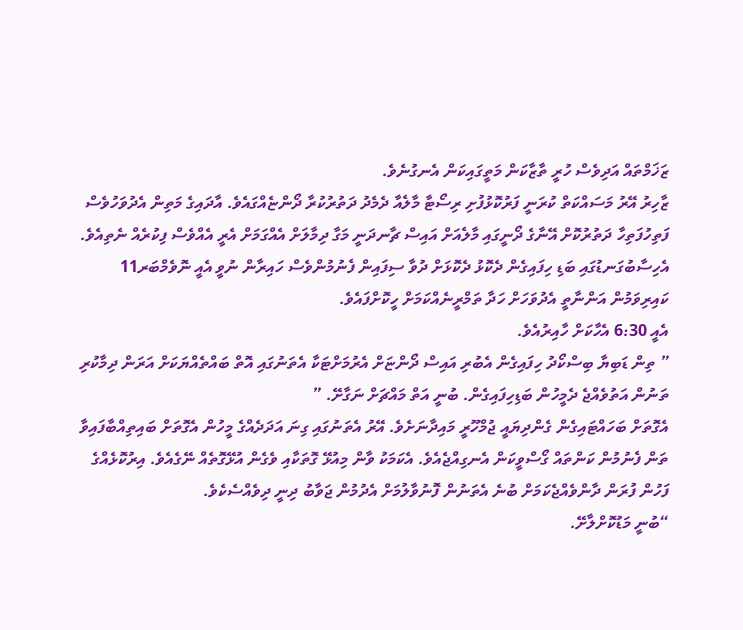ޒަޚަމްތައް އަދިވެސް ހުރީ ތާޒާކަން މަތީގައިކަން އެނގުނެވެ.
ޒާހިރު އޭރު މަސައްކަތް ކުރަނީ ފަރުކޮޅުފުށި ރިސޯޓާ މާލެއާ ދެމެދު ދަތުރުކުރާ ދޯންޏެއްގައެވެ. އާދައިގެ މަތިން އެދުވަހުވެސް ފަތިހުފަތިހާ ދަތުރުކޮށް އޭނާގެ ދޯނީގައި މާލެއަށް އައިސް ޗާނދަނީ މަގާ ދިމާލަށް އެއްގަމަށް އެރީ އެއްވެސް ފިކުރެއް ނެތިއެވެ. އެހިސާބުގަނޑުގައި ބަޑި ހިފައިގެން ދެކޮޅު ދެކޮޅަށް ދުވާ ސިފައިން ފެނުމުންވެސް ހައިރާން ނުވީ އެއީ ނޮވެމްބަރ11 ކައިރިވަމުން އަންނާތީ އެދުވަހަށް ހަދާ ތަމްރީނެއްކަމަށް ހީކޮށްފައެވެ.
އެއީ 6:30 އެހާކަށް ހާއިރުއެވެ.
” ތިން ޑަބިޔާ ބިސްކޯދު ހިފައިގެން އެބުރި އައިސް ދޯންޏަށް އެރުމަށްޓަކާ އެތަނުގައި އޮތް ބައްތެއްޔަކަށް އަރަން ދިމާކުރި ތަނުން އަތުވެއްޖެ ދެމީހުން ބަޑިހިފައިގެން. ބުނީ އަތް މައްޗަށް ނަގާށޭ. ”
އެގޮތަށް ބަހައްޓައިގެން ގެންދިޔައީ ޖުމްހޫރީ މައިދާނަށެވެ. އޭރު އެތަނުގައި ގިނަ އަދަދެއްގެ މީހުން އެގޮތަށް ބައިތިއްބާފައިވާ ތަން ފެނުމުން ކަންތައް ގޯސްވީކަން އެނގިއްޖެއެވެ. އެކަމަކު ވާން މިއުޅޭ ގޮތަކާއި ވެގެން އުޅޭގޮތެއް ނޭގެއެވެ. އިރުކޮޅެއްގެ ފަހުން ފުރަން ދާންވެއްޖެކަމަށް ބުނެ އެތަނުން ފޮނުވާލުމަށް އެދުމުން ޖަވާބު ދިނީ ދިވެއްސެކެވެ.
“ބުނީ މަޑުކޮށްލާށޭ.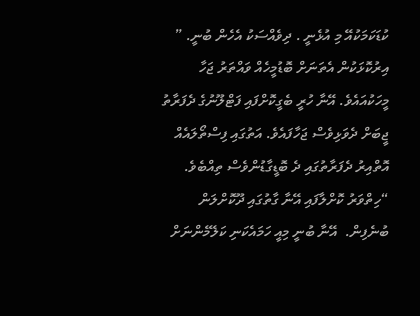ކުޑަކަމަކުއޭ މި އުޅެނީ . ދިވެއްސަކު އެހެން ބުނީ. ”
އިރުކޮޅަކުން އެތަނަށް ބޮޑުމީހެއް ވައްތަރު ޖަހާ މީހަކުއައެވެ. އޭނާ ހުރީ ބެގީކޮށްފައި ފަޓްލޫނުގެ ދެފަރާތު ޖީބަށް ދެވަޅިވެސް ޖަހާފައެވެ. އަތުގައި ފިސްތޯލައެއް އޮތްއިރު ދެފަރާތުގައި ދެ ބޮޑީގާޑުންވެސް ތިއްބެވެ.
“ހިތްވަރު ކޮށްލާފައި އޭނާ ގާތުގައި ދޫކޮށްލަން ބުނެފިން.  އޭނާ ބުނީ މިއީ ހަމައެކަނި ކަލޭމެންނަށް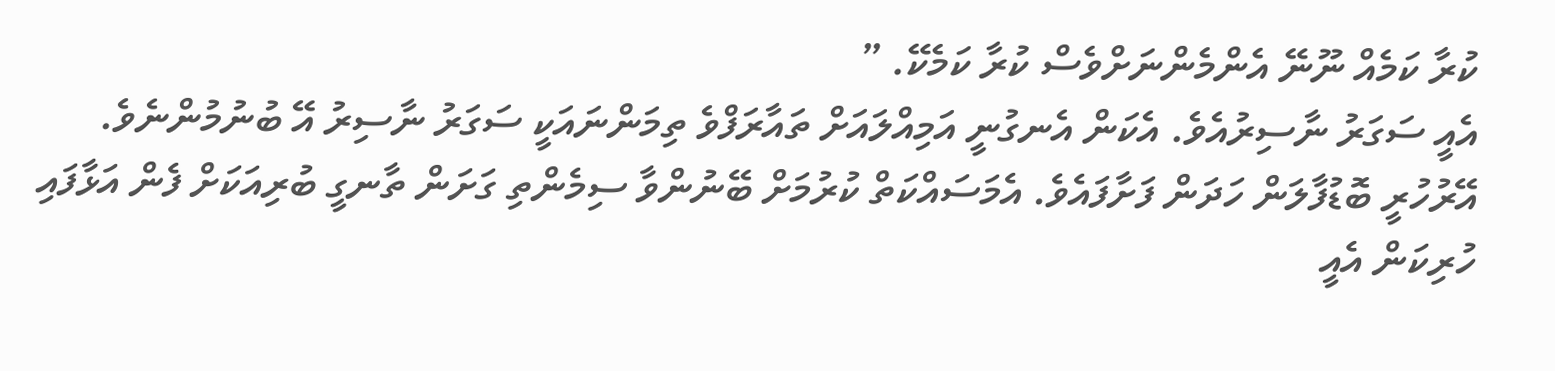ކުރާ ކަމެއް ނޫނޭ އެންމެންނަށްވެސް ކުރާ ކަމެކޭ. ”
އެއީ ސަގަރު ނާސިރުއެވެ. އެކަން އެނގުނީ އަމިއްލައަށް ތައާރަފްވެ ތިމަންނައަކީ ސަގަރު ނާސިރު އޭ ބުނުމުންނެވެ.
އޭރުހުރީ ބޮޑުފާލަން ހަދަން ފަށާފައެވެ. އެމަސައްކަތް ކުރުމަށް ބޭނުންވާ ސިމެންތި ގަށަން ތާނގީ ބުރިއަކަށް ފެން އަޅާފައި ހުރިކަން އެއީ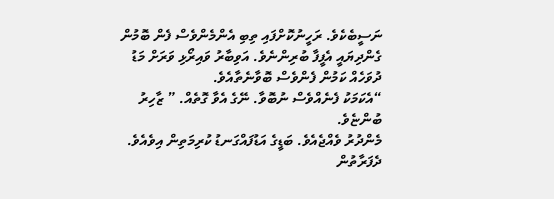ނަސީބެކެވެ. ރަހީނުކޮށްފައި ތިބި އެންމެންވެސް ފެން ބޮމުން ގެންދިޔައީ އެފީފާ ބުރިންނެވެ. އަވިބާރު ވައިރޯޅި ވަރަށް މަޑު ދުވަހެއް ކަމުން ފެންވެސް ބޮވާނެތާއެވެ.
“އެކަމަކު ފެނެއްވެސް ނުބޮވާ. ނޭގެ އެވާ ގޮތެއް. ” ޒާހިރު ބުންޏެވެ.
މެންދުރު ވެއްޖެއެވެ. ބަޑީގެ އަޑުފައްގަނޑު ކުރިމަތިން އިވެއެވެ. ދެފަރާތުން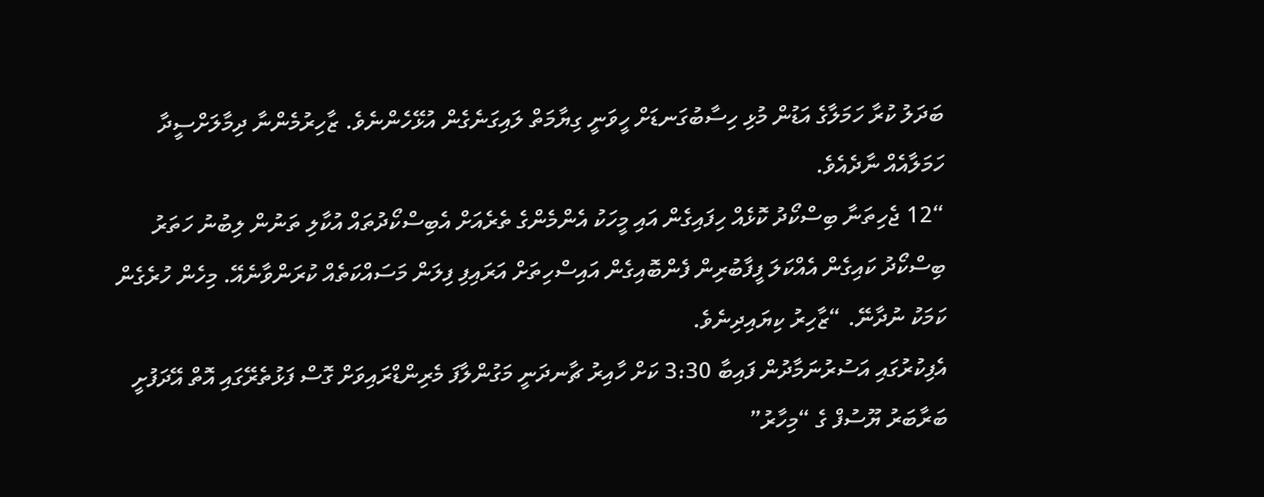ބަދަލު ކުރާ ހަމަލާގެ އަޑުން މުޅި ހިސާބުގަނޑަށް ހީވަނީ ގިޔާމަތް ލައިގަނެގެން އުޅޭހެންނެވެ. ޒާހިރުމެންނާ ދިމާލަށްސީދާ ހަމަލާއެއް ނާދެއެވެ.
“12 ޖެހިތަނާ ބިސްކޯދު ކޮޅެއް ހިފައިގެން އައި މީހަކު އެންމެންގެ ތެރެއަށް އެބިސްކޯދުތައް އުކާލި ތަނުން ލިބުނު ހަތަރު ބިސްކޯދު ކައިގެން އެއްކަލަ ފީފާބުރިން ފެންބޮއިގެން އައިސްހިތަށް އަރައިފި ފިލަން މަސައްކަތެއް ކުރަންވާނެއޭ. މިހެން ހުރެގެން ކަމަކު ނުދާނޭ. “ޒާހިރު ކިޔައިދިނެވެ.
އެފިކުރުގައި އަސުރުނަމާދުން ފައިބާ 3:30 ކަށް ހާއިރު ޗާނދަނީ މަގުންލާފަ މެރިންޑްރައިވަށް ގޮސް ފަޅުތެރޭގައި އޮތް އޭދަފުށީ ބަރާބަރު ޔޫސުފް ގެ “މިހާރު”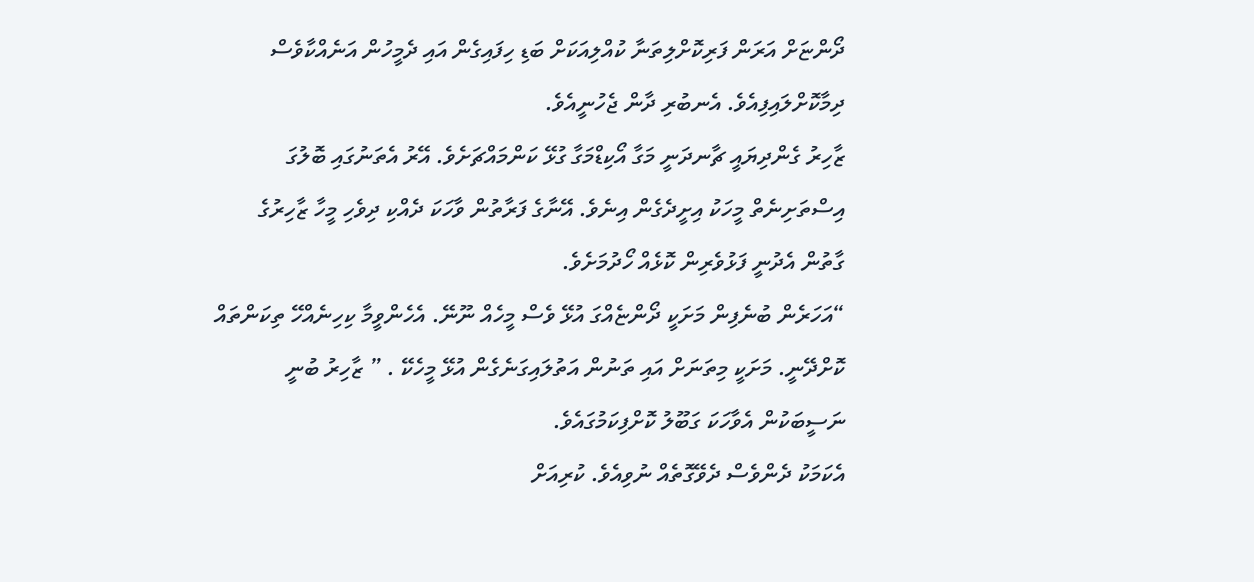ދޯންޏަށް އަރަން ފަރިކޮށްލިތަނާ ކުއްލިއަކަށް ބަޑި ހިފައިގެން އައި ދެމީހުން އަނެއްކާވެސް ދިމާކޮށްލައިފިއެވެ. އެނބުރި ދާން ޖެހުނީއެވެ.
ޒާހިރު ގެންދިޔައީ ޗާނދަނީ މަގާ އޯކިޑްމަގާ ގުޅޭ ކަންމައްޗަށެވެ. އޭރު އެތަނުގައި ބޮލުގަ އިސްތަށިނެތް މީހަކު އިށީދެގެން އިނެވެ. އޭނާގެ ފަރާތުން ވާހަކަ ދެއްކި ދިވެހި މީހާ ޒާހިރުގެ ގާތުން އެދުނީ ފަޅުވެރިން ކޮޅެއް ހޯދުމަށެވެ.
“އަހަރެން ބުނެފިން މަށަކީ ދޯންޏެއްގަ އުޅޭ ވެސް މީހެއް ނޫނޭ. އެހެންވީމާ ކިހިނެއްހޭ ތިކަންތައް ކޮށްދޭނީ. މަށަކީ މިތަނަށް އައި ތަނުން އަތުލައިގަނެގެން އުޅޭ މީހެކޭ . ” ޒާހިރު ބުނީ ނަސީބަކުން އެވާހަކަ ގަބޫލު ކޮށްފިކަމުގައެވެ.
އެކަމަކު ދެންވެސް ދެވޭގޮތެއް ނުވިއެވެ. ކުރިއަށް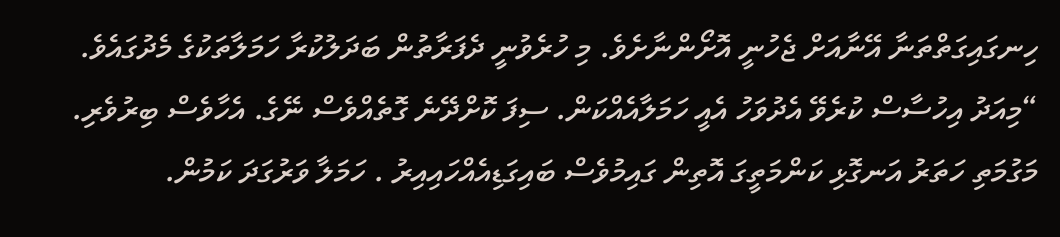ހިނގައިގަތްތަނާ އޭނާއަށް ޖެހުނީ އޮށޯންނާށެވެ. މި ހުރެވުނީ ދެފަރާތުން ބަދަލުކުރާ ހަމަލާތަކުގެ މެދުގައެވެ.
“މިއަދު އިހުސާސް ކުރެވޭ އެދުވަހު އެއީ ހަމަލާއެއްކަން. ސިފަ ކޮށްދޭނެ ގޮތެއްވެސް ނޭގެ. އެހާވެސް ބިރުވެރި. މަގުމަތި ހަތަރު އަނގޮޅި ކަންމަތީގަ އޮތިން ގައިމުވެސް ބައިގަޑިއެއްހައިއިރު . ހަމަލާ ވަރުގަދަ ކަމުން.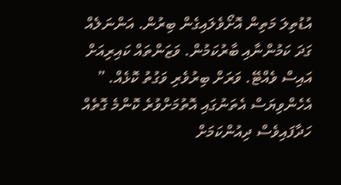އުޑުތިލަ މަތިން އޮށޯވެލައިގެން ބިރުން. އަންނަލެއް ގަދަ ކަމުންނާއި ބާރުކަމުން. ވަޒަންތައް ކައިރިއަށް އައިސް ވެއްޓޭ. ވަރަށް ބިރުވެރި ވަގުތު ކޮޅެއް. ”
އެހެންވިޔަސް އެތަނުގައި އޮތުމަށްވުރެ ކޮންމެ ގޮތެއް ހަދާފައިވެސް ދިއުންކަމަށް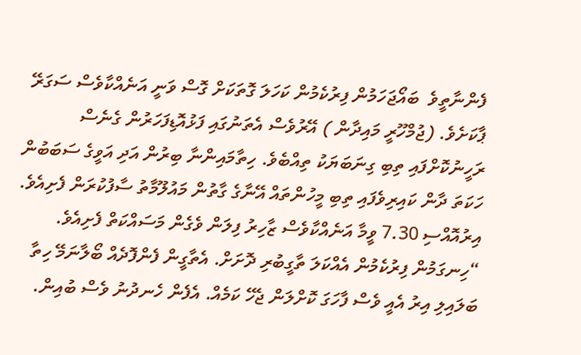ފެންނާތީވެ  ބައޯޖަހަމުން ފިރުކެމުން ކަހަލަ ގޮތަކަށް ގޮސް ވަނީ އަނެއްކާވެސް ސަގަރޭ ޕާކަށެވެ. (ޖުމްހޫރީ މައިދާން ) އޭރުވެސް އެތަނުގައި ފަޅުއޮޑިފަހަރުން ގެނެސް ރަހީނުކޮށްފައި ތިބި ގިނަބަޔަކު ތިއްބެވެ. ހިތާމައިންނާ ބިރުން އަދި އަވީގެ ސަބަބުން ހަކަތަ ދާން ކައިރިވެފައި ތިބި މީހުންތައް އޭނާގެ ގާތުން މައުލޫމާތު ސާފުކުރަން ފެށިއެވެ.
އިރުއޮއްސި 7.30 ވީމާ އަނެއްކާވެސް ޒާހިރު ފިލަން ވެގެން މަސައްކަތް ފެށިއެވެ.
“ހިނގަމުން ފިރުކެމުން އެއްކަލަ ތާގީބުރި ދޮށަށް. އެތާގީން ފެންފޮދެއް ބޯލާނަމޭ ހިތާ ބަލައިލި އިރު އެއީ ވެސް ފާހަގަ ކޮށްލަން ޖެހޭ ކަމެއް. އެފެން ހެނދުނު ވެސް ބުއިން.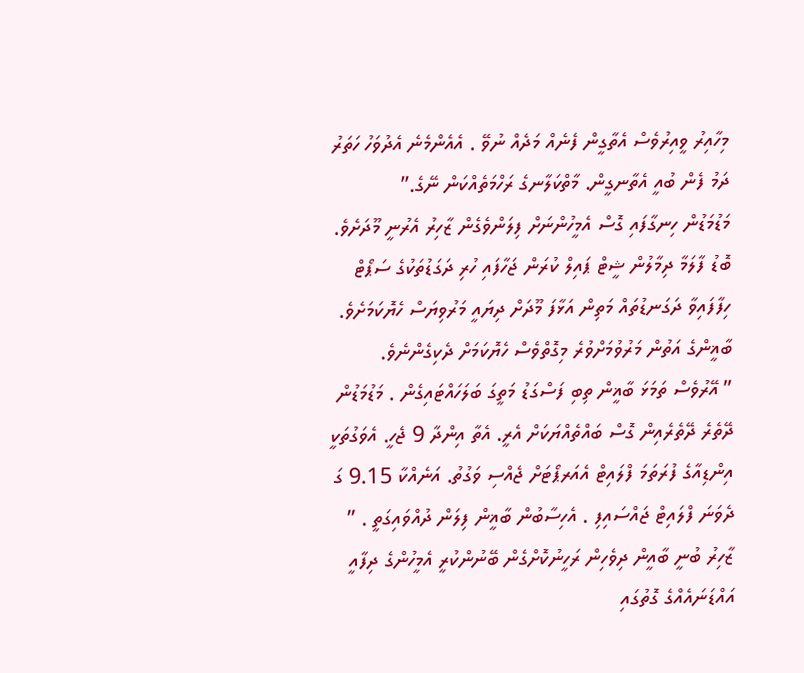މިހާއިރު ވީއިރުވެސް އެތާގީން ފެނެއް މަދެއް ނުވޭ . އެއެންމެނެ އެދުވަހު ހަތަރު ދަމު ފެން ބުއީ އެތާނގީން. މާތްކަލާނގެ ރަހްމަތެއްކަން ނޭގެ.”
މަޑުމަޑުން ހިނގާފައި ގޮސް އެމީހުންނަށް ފިލަންވެގެން ޒާހިރު އެރުނީ މޫދަށެވެ. ބޮޑު ފާލަމާ ދިމާލުން ޝީޓް ޕައިލް ކުރަން ޖަހާފައި ހުރި ދަގަޑުތަކުގެ ސަޕޯޓް ހިފާފައިވާ ދަގަނޑުތައް މަތިން އަޅާފަ މޫދަށް ދިޔައީ މަރުވިޔަސް ހެޔޮކަމަށެވެ. ބާޣީންގެ އަތުން މަރުވުމަށްވުރެ މިގޮތްވެސް ހެޔޮކަމަށް ދެކިގެންނެވެ.
” އޭރުވެސް ތަމަޅަ ބާޣީން ތިބި ފަސްގަޑު މަތީގަ ބަލަހައްޓައިގެން . މަޑުމަޑުން ދޭތެރެ ދޭތެރެއިން ގޮސް ބައްތެއްޔަކަށް އެރީ. އެތާ އިންދާ 9 ޖެހީ. އެވަގުތަކީ އިންޑިއާގެ ފުރަތަމަ ފްލައިޓް އެއަރޕޯޓަށް ޖެއްސި ވަގުތު. އަނެއްކާ 9.15 ގަ ދެވަނަ ފްލައިޓް ޖައްސައިފި . އެހިސާބުން ބާޣީން ފިލަން ދުއްވައިގަތީ . ”
ޒާހިރު ބުނީ ބާއީން ދިވެހިން ރަހީނުކޮށްގެން ބޭނުންކުރީ އެމީހުންގެ ދިފާއީ އައްޑަނައެއްގެ ގޮތުގައި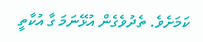ކަމަށެވެ. ތެދުވެގެން އުޅޭނަމަ ގާ އުކާތީ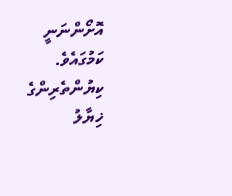އޮށޯންނަނީ ކަމުގައެވެ.
ކިޔުންތެރިންގެ ޚިޔާލު